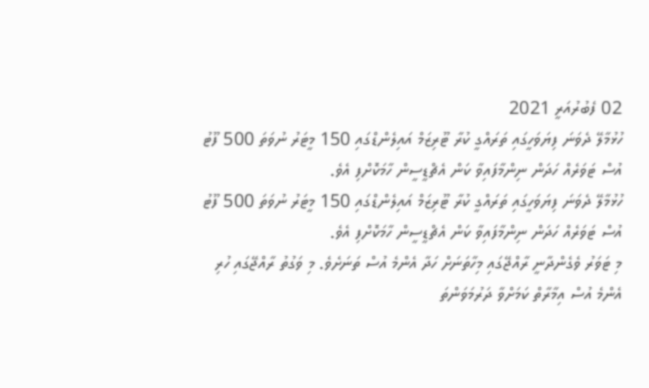02 ފެބުރުއަރީ 2021
ހުޅުމާލޭ ދެވަނަ ފިޔަވަހީގައި ތަރައްގީ ކުރާ ޓޫރިޒަމް އައިލެންޑްގައި 150 މީޓަރު ނުވަތަ 500 ފޫޓު އުސް ޓަވަރެއް ހަދަން ނިންމާފައިވާ ކަން އެޗްޑީސީން ހާމަކޮށްފި އެވެ.
ހުޅުމާލޭ ދެވަނަ ފިޔަވަހީގައި ތަރައްގީ ކުރާ ޓޫރިޒަމް އައިލެންޑްގައި 150 މީޓަރު ނުވަތަ 500 ފޫޓު އުސް ޓަވަރެއް ހަދަން ނިންމާފައިވާ ކަން އެޗްޑީސީން ހާމަކޮށްފި އެވެ.
މި ޓަވަރު ވެގެންދާނީ ރާއްޖޭގައި މިހާތަނަށް ހަދާ އެންމެ އުސް ތަނަށެވެ. މި ވަގުތު ރާއްޖޭގައި ހުރި އެންމެ އުސް އިމާރާތް ކަމަށްވާ ދަރުމަވަންތަ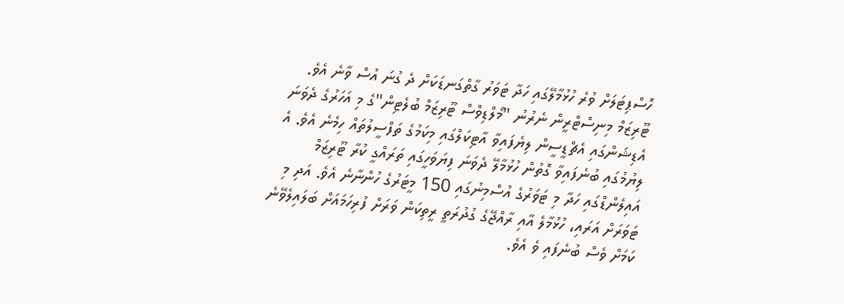ހޮސްޕިޓަލަށް ވުރެ ހުޅުމާލޭގައި ހަދާ ޓަވަރު ގާތްގަނޑަކަށް ދެ ގުނަ އުސް ވާނެ އެވެ.
ޓޫރިޒަމް މިނިސްޓްރީން ނެރުނު "މޯލްޑިވްސް ޓޫރިޒަމް ބުލެޓިން"ގެ މި އަހަރުގެ ދެވަނަ އެޑިޝަންގައި އެޗްޑީސީން ލިޔެފައިވާ އާޓިކަލްގައި މިކަމުގެ ތަފްސީލުތައް ހިމެނެ އެވެ. އެ ލިޔުމުގައި ބުނެފައިވާ ގޮތުން ހުޅުމާލޭ ދެވަނަ ފިޔަވަހީގައި ތަރައްގީ ކުރާ ޓޫރިޒަމް އައިލެންޑްގައި ހަދާ މި ޓަވަރުގެ އުސްމިނުގައި 150 މީޓަރުގެ ހުންނާނެ އެވެ. އަދި މި ޓަވަރަށް އަރައި، ހުޅުމާލެ އާއި ރާއްޖޭގެ ގުދުރަތީ ރީތިކަން ވަރަށް ފުރިހަމައަށް ބަލައިލެވޭނެ ކަމަށް ވެސް ބުނެފައި ވެ އެވެ.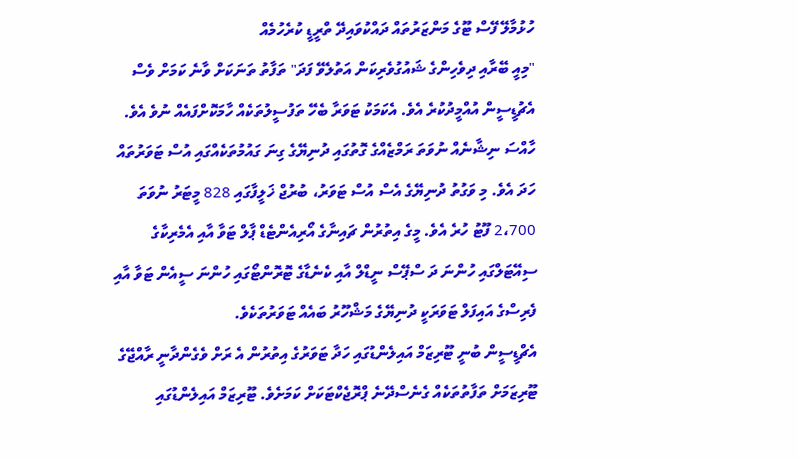ހުޅުމާލޭ ފޭސް ޓޫގެ މަންޒަރުތައް ދައްކުވައިދޭ ތްރީޑީ ކުރެހުމެއް
"މިއީ ބޭރާއި ދިވެހިންގެ ޝައުގުވެރިކަން އަތުލެވޭ ފަދަ" ތަފާތު ތަނަކަށް ވާނެ ކަމަށް ވެސް އެޗުޑީސީން އުއްމީދުކުރެ އެވެ. އެކަމަކު ޓަވަރާ ބެހޭ ތަފުސީލުތަކެއް ހާމަކޮށްފައެއް ނުވެ އެވެ.
ހާއްސަ ނިޝާނެއް ނުވަތަ ރަމްޒެއްގެ ގޮތުގައި ދުނިޔޭގެ ގިނަ ގައުމުތަކެއްގައި އުސް ޓަވަރުތައް ހަދަ އެވެ. މި ވަގުތު ދުނިޔޭގެ އެސް އުސް ޓަވަރު، ބުރުޖް ޚަލީފާގައި 828 މީޓަރު ނުވަތަ 2،700 ފޫޓު ހުރެ އެވެ. މީގެ އިތުރުން ޗައިނާގެ އޯރިއެންޓެޑް ޕާލް ޓަވާ އާއި އެމެރިކާގެ ސިއޭޓަލްގައި ހުންނަ ދަ ސްޕޭސް ނީޑްލް އާއި ކެނެޑާގެ ޓޮރޮންޓޯގައި ހުންނަ ސީއެން ޓަވާ އާއި ފެރިސްގެ އައިފަލް ޓަވަރަކީ ދުނިޔޭގެ މަޝްހޫރު ބައެއް ޓަވަރުތަކެވެ.
އެޗްޑީސީން ބުނީ ޓޫރިޒަމް އައިލެންޑުގައި ހަދާ ޓަވަރުގެ އިތުރުން އެ ރަށް ވެގެންދާނީ ރާއްޖޭގެ ޓޫރިޒަމަށް ތަފާތުތަކެއް ގެނެސްދޭނެ ޕްރޮޖެކްޓަކަށް ކަމަށެވެ. ޓޫރިޒަމް އައިލެންޑުގައި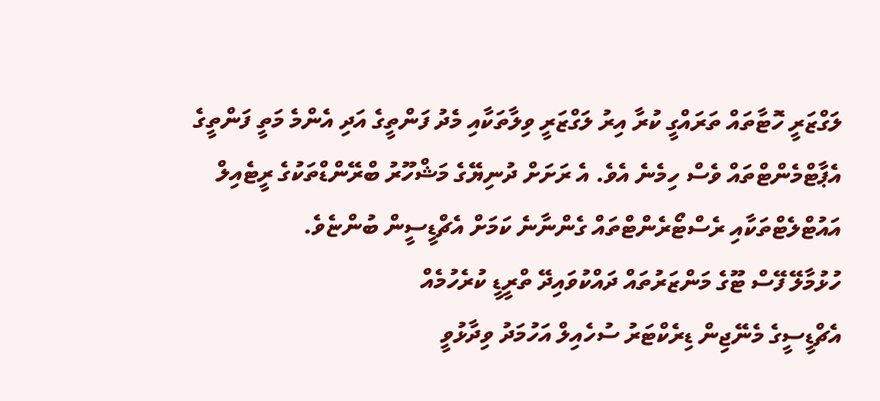ލަގްޒަރީ ހޮޓާތައް ތަރައްގީ ކުރާ އިރު ލަގްޒަރީ ވިލާތަކާއި މެދު ފަންތީގެ އަދި އެންމެ މަތީ ފަންތީގެ އެޕާޓްމެންޓްތައް ވެސް ހިމެނެ އެވެ. އެ ރަށަށް ދުނިޔޭގެ މަޝްހޫރު ބްރޭންޑްތަކުގެ ރީޓެއިލް އައުޓްލެޓްތަކާއި ރެސްޓޯރެންޓްތައް ގެންނާނެ ކަމަށް އެޗްޑީސީން ބުންޏެވެ.
ހުޅުމާލޭ ފޭސް ޓޫގެ މަންޒަރުތައް ދައްކުވައިދޭ ތްރީޑީ ކުރެހުމެއް
އެޗްޑީސީގެ މެނޭޖިން ޑިރެކްޓަރު ސުހެއިލް އަހުމަދު ވިދާޅުވީ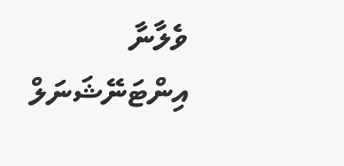ވެލާނާ އިންޓަނޭޝަނަލް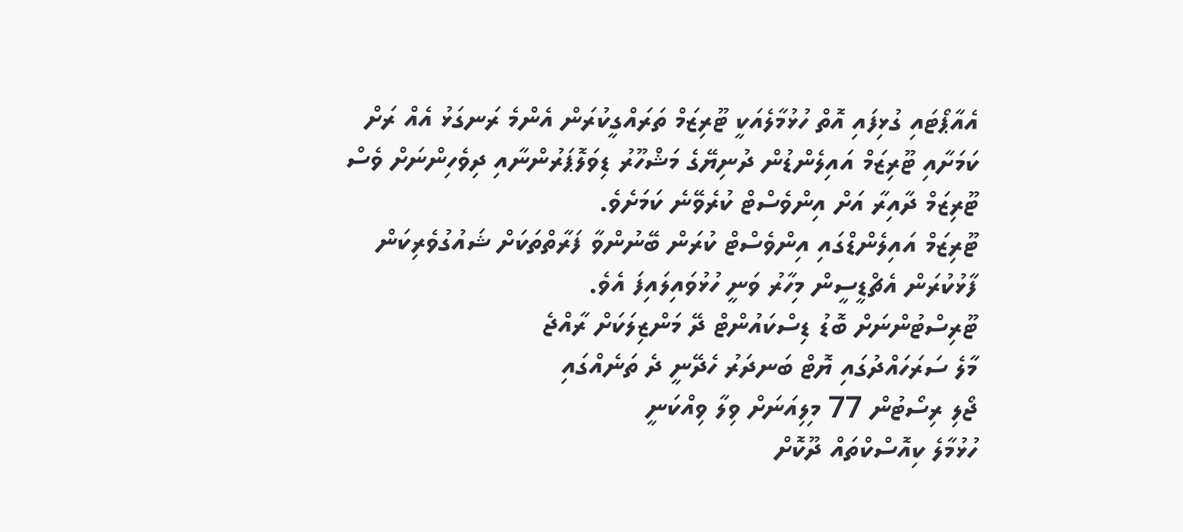އެއާޕޯޓައި ގުޅިފައި އޮތް ހުޅުމާލެއަކީ ޓޫރިޒަމް ތަރައްގީކުރަން އެންމެ ރަނގަޅު އެއް ރަށް ކަމަށާއި ޓޫރިޒަމް އައިލެންޑުން ދުނިޔޭގެ މަޝްހޫރު ޑިވަލޮޕަރުންނާއި ދިވެހިންނަށް ވެސް ޓޫރިޒަމް ދާއިރާ އަށް އިންވެސްޓް ކުރެވޭނެ ކަމަށެވެ.
ޓޫރިޒަމް އައިލެންޑްގައި އިންވެސްޓް ކުރަން ބޭނުންވާ ފަރާތްތަކަށް ޝައުގުވެރިކަން ފާޅުކުރަން އެޗްޑީސީން މިހާރު ވަނީ ހުޅުވައިލައިފަ އެވެ.
ޓޫރިސްޓުންނަށް ބޮޑު ޑިސްކައުންޓް ދޭ މަންޒިލަކަށް ރާއްޖެ
މާލެ ސަރަހައްދުގައި ޔޮޓް ބަނދަރު ހެދޭނީ ދެ ތަނެއްގައި
ޖޯލި ރިސޯޓުން 77 މިލިއަނަށް ވިލާ ވިއްކަނީ
ހުޅުމާލެ ކިއޮސްކްތައް ދޫކޮށް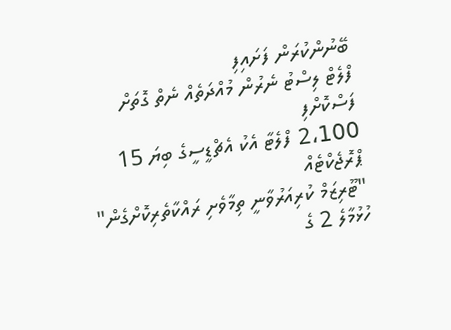ބޭނުންކުރަން ފަށައިފި
ފްލެޓް ލިސްޓު ނެރުން މުއްދަތެއް ނެތް ގޮތަށް ފަސްކޮށްފި
2،100 ފްލެޓާ އެކު އެޗްޑީސީގެ ބިޔަ 15 ޕްރޮޖެކްޓެއް
"ޓޫރިޒަމް ކުރިއަރުވާނީ ތިމާވެށި ރައްކާތެރިކޮށްގެން"
ހުޅުމާލެ 2 ގެ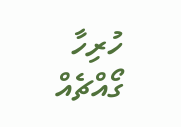ހުރިހާ ގޯއްޗެއް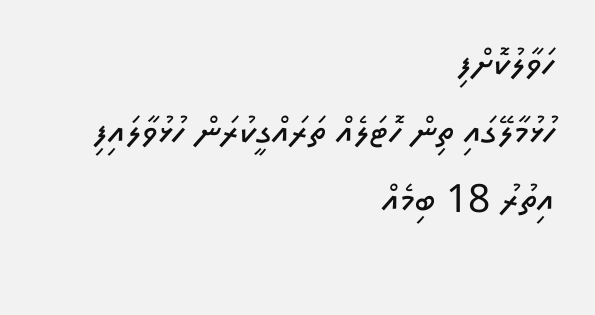ހަވާލުކޮށްފި
ހުޅުމާލޭގައި ތިން ހޮޓަލެއް ތަރައްގީކުރަން ހުޅުވާލައިފި
އިތުރު 18 ބިމެއް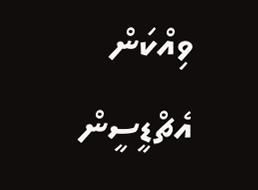ވިއްކަން އެޗްޑީސީން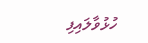ހުޅުވާލައިފި